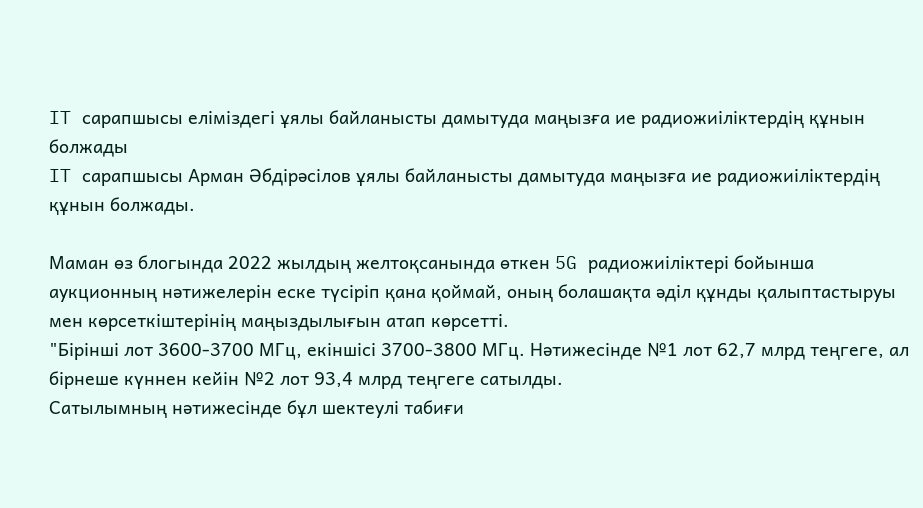IT сарапшысы еліміздегі ұялы байланысты дамытуда маңызға ие радиожиіліктердің құнын болжады
IT сарапшысы Арман Әбдірәсілов ұялы байланысты дамытуда маңызға ие радиожиіліктердің құнын болжады.

Маман өз блогында 2022 жылдың желтоқсанында өткен 5G радиожиіліктері бойынша аукционның нәтижелерін еске түсіріп қана қоймай, оның болашақта әділ құнды қалыптастыруы мен көрсеткіштерінің маңыздылығын атап көрсетті.
"Бірінші лот 3600-3700 МГц, екіншісі 3700-3800 МГц. Нәтижесінде №1 лот 62,7 млрд теңгеге, ал бірнеше күннен кейін №2 лот 93,4 млрд теңгеге сатылды.
Сатылымның нәтижесінде бұл шектеулі табиғи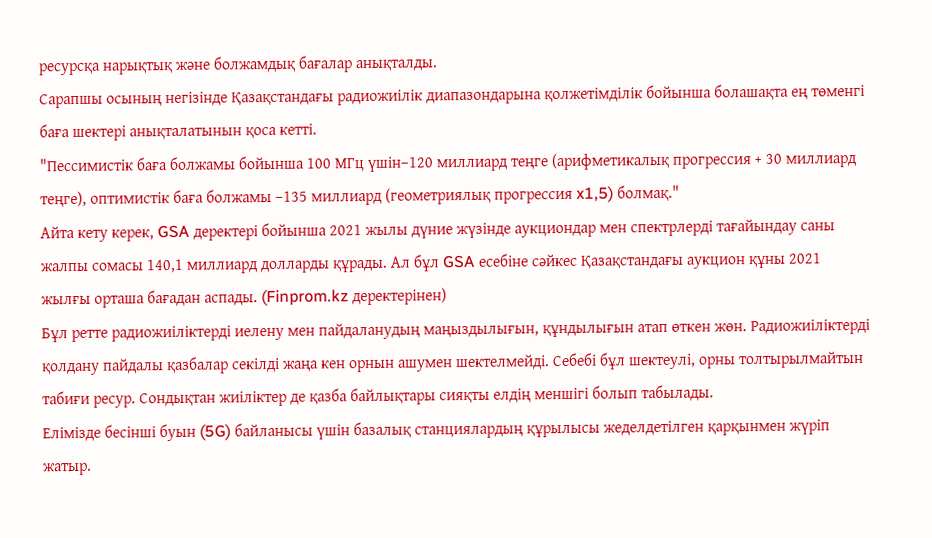ресурсқа нарықтық және болжамдық бағалар анықталды.
Сарапшы осының негізінде Қазақстандағы радиожиілік диапазондарына қолжетімділік бойынша болашақта ең төменгі баға шектері анықталатынын қоса кетті.
"Пессимистік баға болжамы бойынша 100 МГц үшін–120 миллиард теңге (арифметикалық прогрессия + 30 миллиард теңге), оптимистік баға болжамы –135 миллиард (геометриялық прогрессия x1,5) болмақ."
Айта кету керек, GSA деректері бойынша 2021 жылы дүние жүзінде аукциондар мен спектрлерді тағайындау саны жалпы сомасы 140,1 миллиард долларды құрады. Ал бұл GSA есебіне сәйкес Қазақстандағы аукцион құны 2021 жылғы орташа бағадан аспады. (Finprom.kz деректерінен)
Бұл ретте радиожиіліктерді иелену мен пайдаланудың маңыздылығын, құндылығын атап өткен жөн. Радиожиіліктерді қолдану пайдалы қазбалар секілді жаңа кен орнын ашумен шектелмейді. Себебі бұл шектеулі, орны толтырылмайтын табиғи ресур. Сондықтан жиіліктер де қазба байлықтары сияқты елдің меншігі болып табылады.
Елімізде бесінші буын (5G) байланысы үшін базалық станциялардың құрылысы жеделдетілген қарқынмен жүріп жатыр.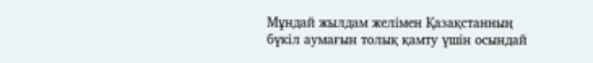Мұндай жылдам желімен Қазақстанның бүкіл аумағын толық қамту үшін осындай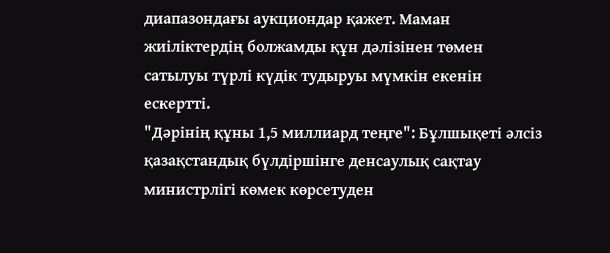диапазондағы аукциондар қажет. Маман жиіліктердің болжамды құн дәлізінен төмен сатылуы түрлі күдік тудыруы мүмкін екенін ескертті.
"Дәрінің құны 1,5 миллиард теңге": Бұлшықеті әлсіз қазақстандық бүлдіршінге денсаулық сақтау министрлігі көмек көрсетуден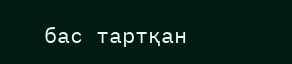бас тартқан